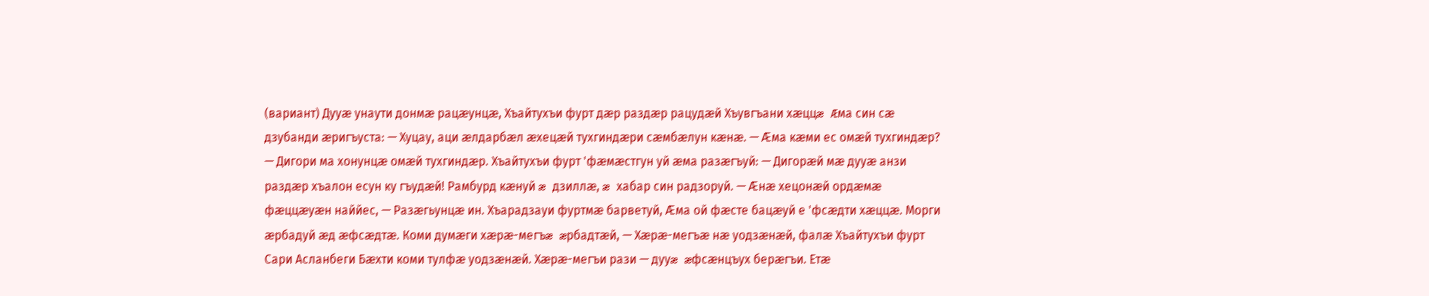(вариант) Дууæ унаути донмæ рацæунцæ, Хъайтухъи фурт дæр раздæр рацудæй Хъувгъани хæццæ Æма син сæ дзубанди æригъуста: — Хуцау, аци æлдарбæл æхецæй тухгиндæри сæмбæлун кæнæ. — Æма кæми ес омæй тухгиндæр? — Дигори ма хонунцæ омæй тухгиндæр. Хъайтухъи фурт 'фæмæстгун уй æма разæгъуй: — Дигорæй мæ дууæ анзи раздæр хъалон есун ку гъудæй! Рамбурд кæнуй æ дзиллæ, æ хабар син радзоруй. — Æнæ хецонæй ордæмæ фæццæуæн наййес, — Разæгьунцæ ин. Хъарадзауи фуртмæ барветуй, Æма ой фæсте бацæуй е 'фсæдти хæццæ. Морги æрбадуй æд æфсæдтæ. Коми думæги хæрæ-мегъæ æрбадтæй, — Хæрæ-мегъæ нæ уодзæнæй, фалæ Хъайтухъи фурт Сари Асланбеги Бæхти коми тулфæ уодзæнæй. Хæрæ-мегъи рази — дууæ æфсæнцъух берæгъи. Етæ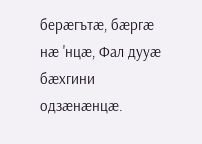берæгътæ, бæргæ нæ 'нцæ, Фал дууæ бæхгини одзæнæнцæ.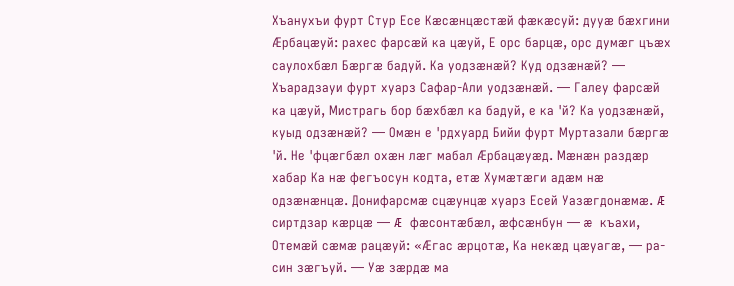Хъанухъи фурт Стур Есе Кæсæнцæстæй фæкæсуй: дууæ бæхгини Æрбацæуй: рахес фарсæй ка цæуй, Е орс барцæ, орс думæг цъæх саулохбæл Бæргæ бадуй. Ка уодзæнæй? Куд одзæнæй? — Хъарадзауи фурт хуарз Сафар-Али уодзæнæй. — Галеу фарсæй ка цæуй, Мистрагь бор бæхбæл ка бадуй, е ка 'й? Ка уодзæнæй, куыд одзæнæй? — Омæн е 'рдхуард Бийи фурт Муртазали бæргæ 'й. Не 'фцæгбæл охæн лæг мабал Æрбацæуæд. Мæнæн раздæр хабар Ка нæ фегъосун кодта, етæ Хумæтæги адæм нæ одзæнæнцæ. Донифарсмæ сцæунцæ хуарз Есей Уазæгдонæмæ. Æ сиртдзар кæрцæ — Æ фæсонтæбæл, æфсæнбун — æ къахи, Отемæй сæмæ рацæуй: «Æгас æрцотæ, Ка некæд цæуагæ, — ра-син зæгъуй. — Уæ зæрдæ ма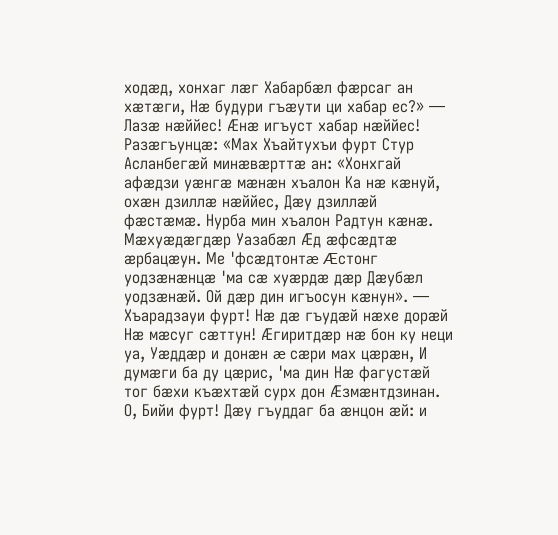ходæд, хонхаг лæг Хабарбæл фæрсаг ан хæтæги, Нæ будури гъæути ци хабар ес?» — Лазæ нæййес! Æнæ игъуст хабар нæййес! Разæгъунцæ: «Мах Хъайтухъи фурт Стур Асланбегæй минæвæрттæ ан: «Хонхгай афæдзи уæнгæ мæнæн хъалон Ка нæ кæнуй, охæн дзиллæ нæййес, Дæу дзиллæй фæстæмæ. Нурба мин хъалон Радтун кæнæ. Мæхуæдæгдæр Уазабæл Æд æфсæдтæ æрбацæун. Ме 'фсæдтонтæ Æстонг уодзæнæнцæ 'ма сæ хуæрдæ дæр Дæубæл уодзæнæй. Ой дæр дин игъосун кæнун». — Хъарадзауи фурт! Нæ дæ гъудæй нæхе дорæй Нæ мæсуг сæттун! Æгиритдæр нæ бон ку неци уа, Уæддæр и донæн æ сæри мах цæрæн, И думæги ба ду цæрис, 'ма дин Нæ фагустæй тог бæхи къæхтæй сурх дон Æзмæнтдзинан. О, Бийи фурт! Дæу гъуддаг ба æнцон æй: и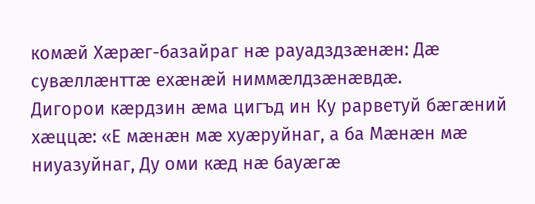комæй Хæрæг-базайраг нæ рауадздзæнæн: Дæ сувæллæнттæ ехæнæй ниммæлдзæнæвдæ.
Дигорои кæрдзин æма цигъд ин Ку рарветуй бæгæний хæццæ: «Е мæнæн мæ хуæруйнаг, а ба Мæнæн мæ ниуазуйнаг, Ду оми кæд нæ бауæгæ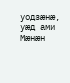уодзæнæ, уæд ами Мæнæн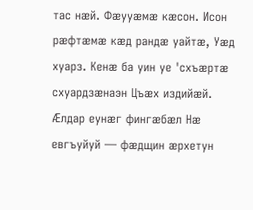тас нæй. Фæууæмæ кæсон. Исон рæфтæмæ кæд рандæ уайтæ, Уæд хуарз. Кенæ ба уин уе 'схъæртæ схуардзæнаэн Цъæх издийæй. Æлдар еунæг фингæбæл Нæ евгъуйуй — фæдщин æрхетун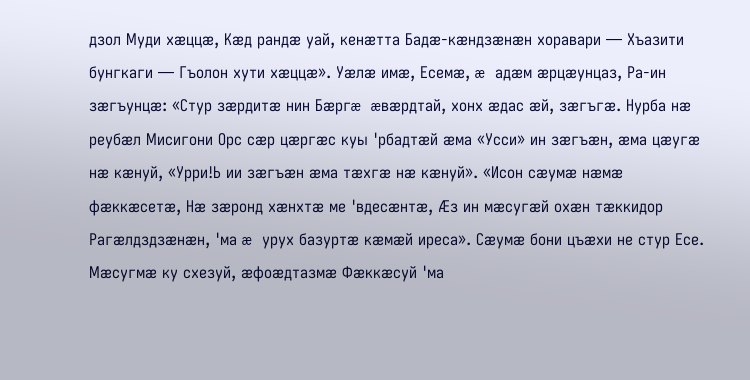дзол Муди хæццæ, Кæд рандæ уай, кенæтта Бадæ-кæндзæнæн хоравари — Хъазити бунгкаги — Гъолон хути хæццæ». Уæлæ имæ, Есемæ, æ адæм æрцæунцаз, Ра-ин зæгъунцæ: «Стур зæрдитæ нин Бæргæ æвæрдтай, хонх æдас æй, зæгъгæ. Нурба нæ реубæл Мисигони Орс сæр цæргæс куы 'рбадтæй æма «Усси» ин зæгъæн, æма цæугæ нæ кæнуй, «Урри!Ь ии зæгъæн æма тæхгæ нæ кæнуй». «Исон сæумæ нæмæ фæккæсетæ, Нæ зæронд хæнхтæ ме 'вдесæнтæ, Æз ин мæсугæй охæн тæккидор Рагæлдздзæнæн, 'ма æ урух базуртæ кæмæй иреса». Сæумæ бони цъæхи не стур Есе. Мæсугмæ ку схезуй, æфоæдтазмæ Фæккæсуй 'ма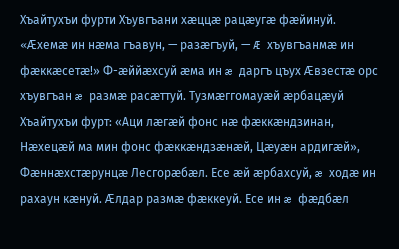Хъайтухъи фурти Хъувгъани хæццæ рацæугæ фæйинуй. «Æхемæ ин нæма гъавун, — разæгъуй, — Æ хъувгъанмæ ин фæккæсетæ!» Ф-æййæхсуй æма ин æ даргъ цъух Æвзестæ орс хъувгъан æ размæ расæттуй. Тузмæггомауæй æрбацæуй Хъайтухъи фурт: «Аци лæгæй фонс нæ фæккæндзинан, Нæхецæй ма мин фонс фæккæндзæнæй, Цæуæн ардигæй», Фæннæхстæрунцæ Лесгорæбæл. Есе æй æрбахсуй, æ ходæ ин рахаун кæнуй. Æлдар размæ фæккеуй. Есе ин æ фæдбæл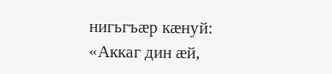нигьгъæр кæнуй: «Аккаг дин æй,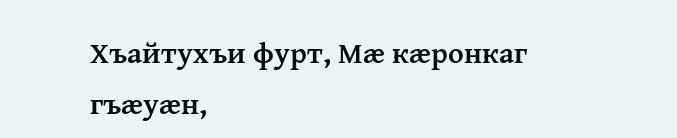Хъайтухъи фурт, Мæ кæронкаг гъæуæн,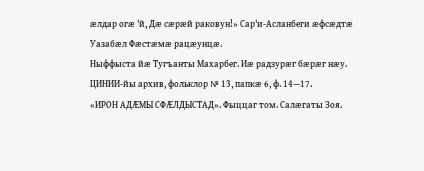æлдар огæ 'й, Дæ сæрæй раковун!» Сар'и-Асланбеги æфсæдтæ Уазабæл Фæстæмæ рацæунцæ.
Ныффыста йæ Тугъанты Махарбег. Иæ радзурæг бæрæг нæу. ЦИНИИ-йы архив, фольклор № 13, папкæ 6, ф. 14—17.
«ИРОН АДÆМЫ СФÆЛДЫСТАД». Фыццаг том. Салæгаты Зоя.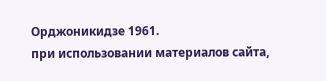Орджоникидзе 1961.
при использовании материалов сайта,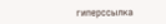гиперссылка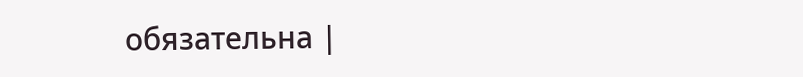обязательна |